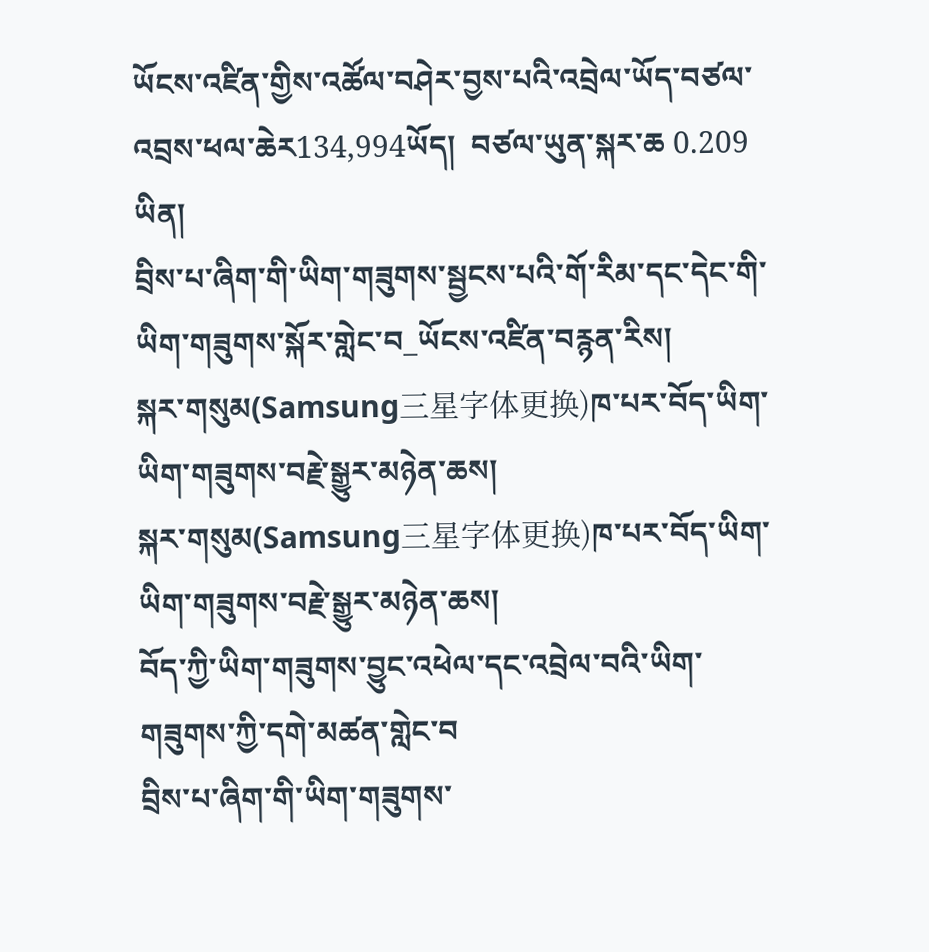ཡོངས་འཛིན་གྱིས་འཚོལ་བཤེར་བྱས་པའི་འབྲེལ་ཡོད་བཙལ་འབྲས་ཕལ་ཆེར134,994ཡོད།  བཙལ་ཡུན་སྐར་ཆ 0.209 ཡིན།
བྲིས་པ་ཞིག་གི་ཡིག་གཟུགས་སྦྱངས་པའི་གོ་རིམ་དང་དེང་གི་ཡིག་གཟུགས་སྐོར་གླེང་བ_ཡོངས་འཛིན་བརྙན་རིས།
སྐར་གསུམ(Samsung三星字体更换)ཁ་པར་བོད་ཡིག་ཡིག་གཟུགས་བརྗེ་སྒྱུར་མཉེན་ཆས།
སྐར་གསུམ(Samsung三星字体更换)ཁ་པར་བོད་ཡིག་ཡིག་གཟུགས་བརྗེ་སྒྱུར་མཉེན་ཆས།
བོད་ཀྱི་ཡིག་གཟུགས་བྱུང་འཕེལ་དང་འབྲེལ་བའི་ཡིག་གཟུགས་ཀྱི་དགེ་མཚན་གླེང་བ
བྲིས་པ་ཞིག་གི་ཡིག་གཟུགས་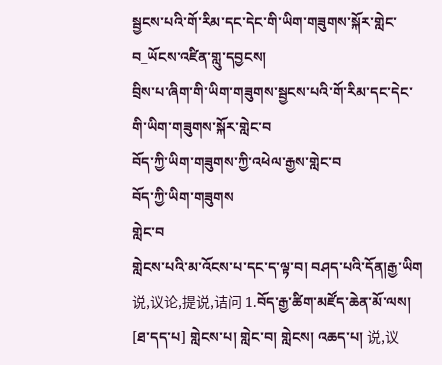སྦྱངས་པའི་གོ་རིམ་དང་དེང་གི་ཡིག་གཟུགས་སྐོར་གླེང་བ_ཡོངས་འཛིན་གླུ་དབྱངས།
བྲིས་པ་ཞིག་གི་ཡིག་གཟུགས་སྦྱངས་པའི་གོ་རིམ་དང་དེང་གི་ཡིག་གཟུགས་སྐོར་གླེང་བ
བོད་ཀྱི་ཡིག་གཟུགས་ཀྱི་འཕེལ་རྒྱས་གླེང་བ
བོད་ཀྱི་ཡིག་གཟུགས
གླེང་བ
གླེངས་པའི་མ་འོངས་པ་དང་ད་ལྟ་བ། བཤད་པའི་དོན།རྒྱ་ཡིག 说,议论,提说,诘问 1.བོད་རྒྱ་ཚིག་མཛོད་ཆེན་མོ་ལས། [ཐ་དད་པ] གླེངས་པ། གླེང་བ། གླེངས། འཆད་པ། 说,议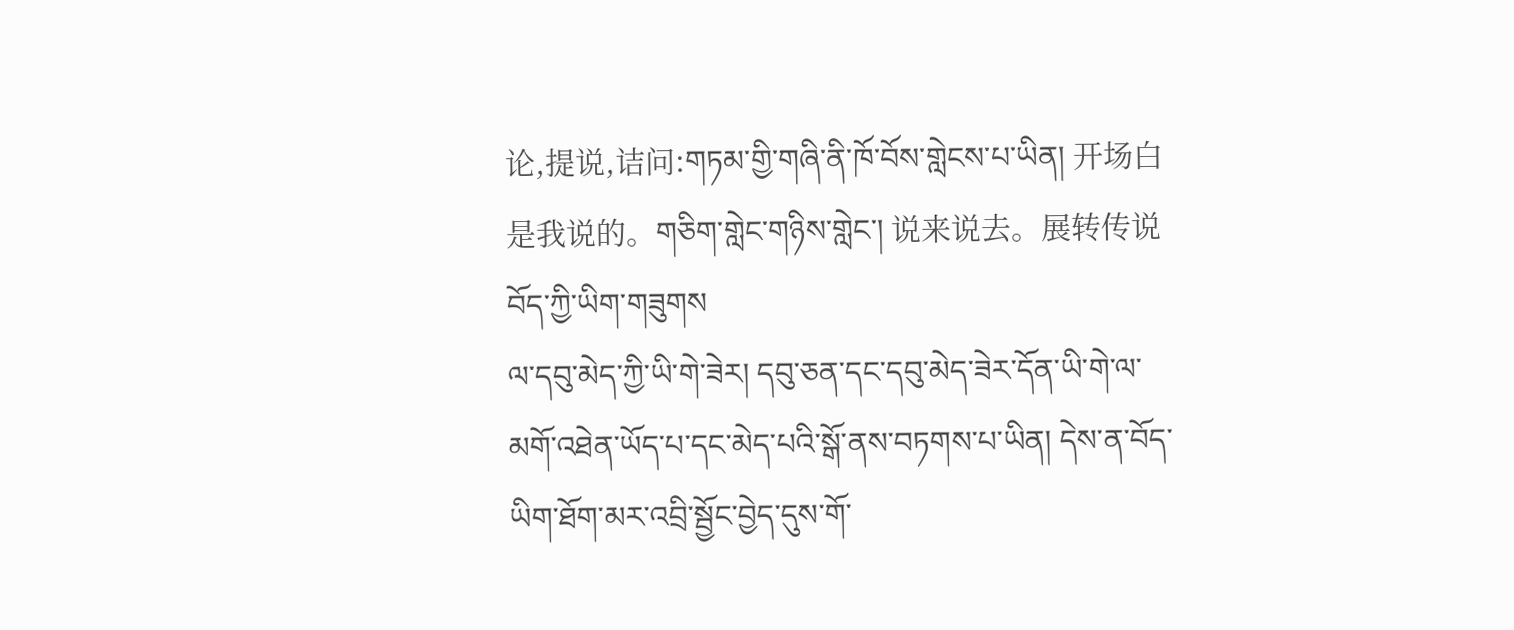论,提说,诘问:གཏམ་གྱི་གཞི་ནི་ཁོ་བོས་གླེངས་པ་ཡིན། 开场白是我说的。གཅིག་གླེང་གཉིས་གླེང་། 说来说去。展转传说
བོད་ཀྱི་ཡིག་གཟུགས
ལ་དབུ་མེད་ཀྱི་ཡི་གེ་ཟེར། དབུ་ཅན་དང་དབུ་མེད་ཟེར་དོན་ཡི་གེ་ལ་མགོ་འཐེན་ཡོད་པ་དང་མེད་པའི་སྒོ་ནས་བཏགས་པ་ཡིན། དེས་ན་བོད་ཡིག་ཐོག་མར་འབྲི་སྦྱོང་བྱེད་དུས་གོ་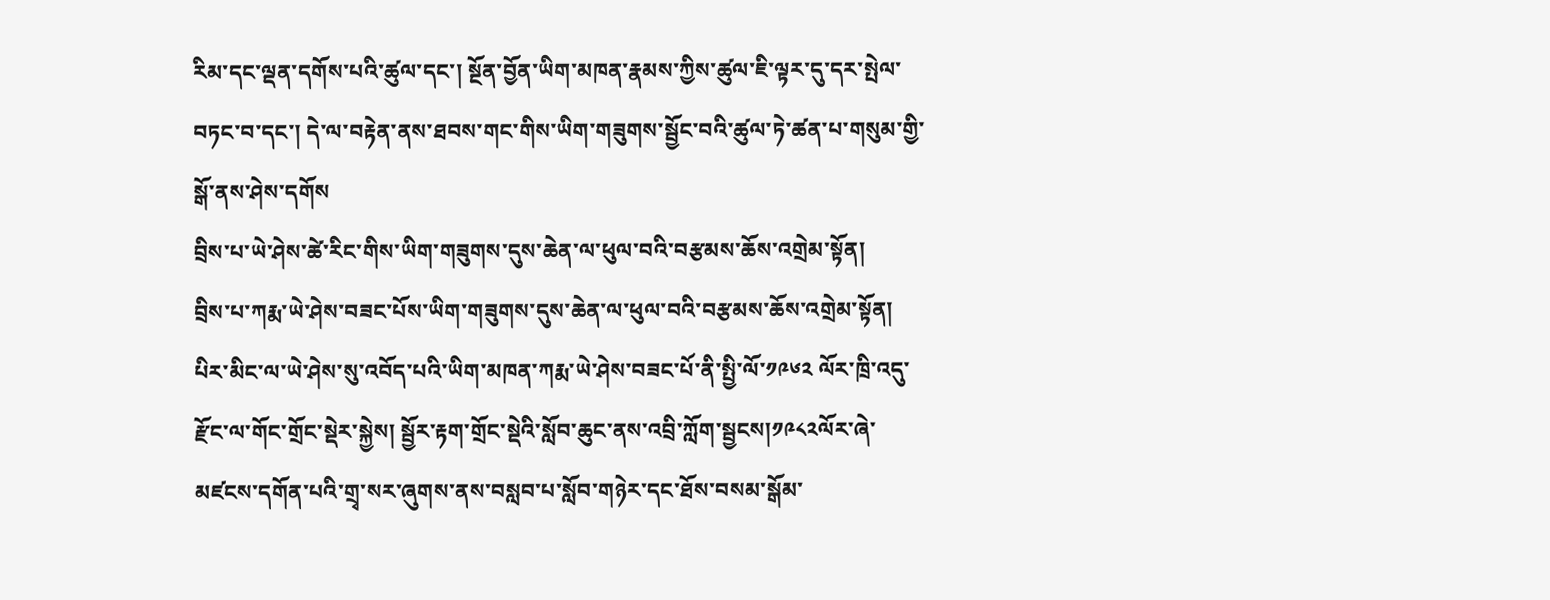རིམ་དང་ལྡན་དགོས་པའི་ཚུལ་དང་། སྔོན་བྱོན་ཡིག་མཁན་རྣམས་ཀྱིས་ཚུལ་ཇི་ལྟར་དུ་དར་སྤེལ་བཏང་བ་དང་། དེ་ལ་བརྟེན་ནས་ཐབས་གང་གིས་ཡིག་གཟུགས་སྦྱོང་བའི་ཚུལ་ཏེ་ཚན་པ་གསུམ་གྱི་སྒོ་ནས་ཤེས་དགོས
བྲིས་པ་ཡེ་ཤེས་ཚེ་རིང་གིས་ཡིག་གཟུགས་དུས་ཆེན་ལ་ཕུལ་བའི་བརྩམས་ཆོས་འགྲེམ་སྟོན།
བྲིས་པ་ཀརྨ་ཡེ་ཤེས་བཟང་པོས་ཡིག་གཟུགས་དུས་ཆེན་ལ་ཕུལ་བའི་བརྩམས་ཆོས་འགྲེམ་སྟོན། པིར་མིང་ལ་ཡེ་ཤེས་སུ་འབོད་པའི་ཡིག་མཁན་ཀརྨ་ཡེ་ཤེས་བཟང་པོ་ནི་སྤྱི་ལོ་༡༩༦༢ ལོར་ཁྲི་འདུ་རྫོང་ལ་གོང་གྲོང་སྡེར་སྐྱེས། སྦྱོར་རྟག་གྲོང་སྡེའི་སློབ་ཆུང་ནས་འབྲི་ཀློག་སྦྱངས།༡༩༨༢ལོར་ཞེ་མཛངས་དགོན་པའི་གྲྭ་སར་ཞུགས་ནས་བསླབ་པ་སློབ་གཉེར་དང་ཐོས་བསམ་སྒོམ་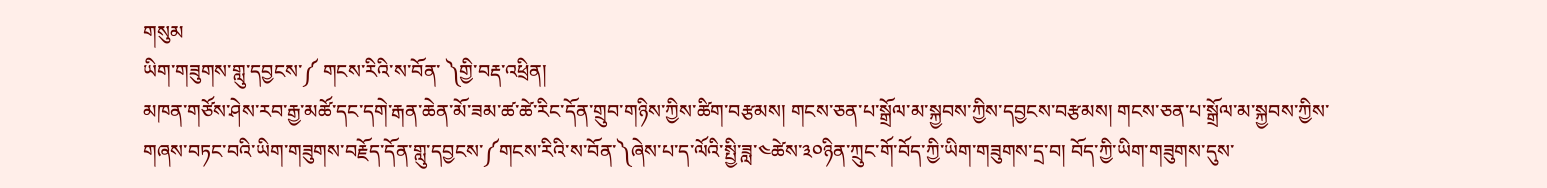གསུམ
ཡིག་གཟུགས་གླུ་དབྱངས་༼ གངས་རིའི་ས་བོན་ ༽གྱི་བརྡ་འཕྲིན།
མཁན་གཙོས་ཤེས་རབ་རྒྱ་མཚོ་དང་དགེ་རྒན་ཆེན་མོ་ཟམ་ཚ་ཚེ་རིང་དོན་གྲུབ་གཉིས་ཀྱིས་ཚིག་བརྩམས། གངས་ཅན་པ་སྒྲོལ་མ་སྐྱབས་ཀྱིས་དབྱངས་བརྩམས། གངས་ཅན་པ་སྒྲོལ་མ་སྐྱབས་ཀྱིས་གཞས་བཏང་བའི་ཡིག་གཟུགས་བརྗོད་དོན་གླུ་དབྱངས་༼གངས་རིའི་ས་བོན་༽ཞེས་པ་ད་ལོའི་སྤྱི་ཟླ་༤ཚེས་༣༠ཉིན་ཀྲུང་གོ་བོད་ཀྱི་ཡིག་གཟུགས་དྲ་བ། བོད་ཀྱི་ཡིག་གཟུགས་དུས་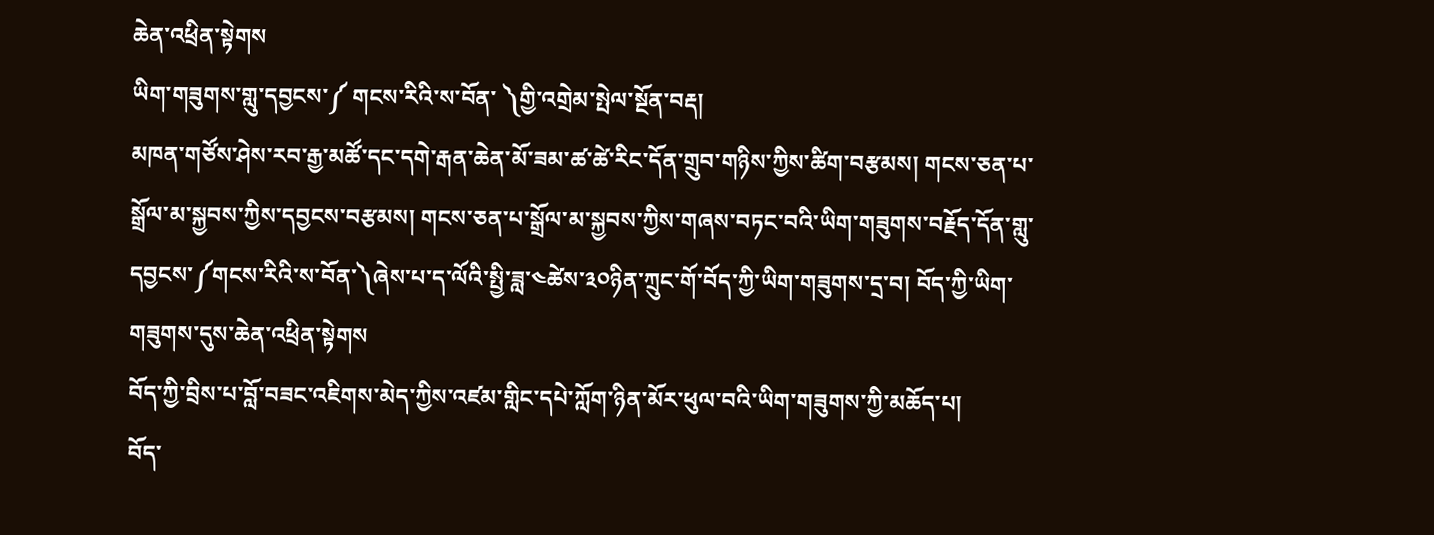ཆེན་འཕྲིན་སྟེགས
ཡིག་གཟུགས་གླུ་དབྱངས་༼ གངས་རིའི་ས་བོན་ ༽གྱི་འགྲེམ་སྤེལ་སྔོན་བརྡ།
མཁན་གཙོས་ཤེས་རབ་རྒྱ་མཚོ་དང་དགེ་རྒན་ཆེན་མོ་ཟམ་ཚ་ཚེ་རིང་དོན་གྲུབ་གཉིས་ཀྱིས་ཚིག་བརྩམས། གངས་ཅན་པ་སྒྲོལ་མ་སྐྱབས་ཀྱིས་དབྱངས་བརྩམས། གངས་ཅན་པ་སྒྲོལ་མ་སྐྱབས་ཀྱིས་གཞས་བཏང་བའི་ཡིག་གཟུགས་བརྗོད་དོན་གླུ་དབྱངས་༼གངས་རིའི་ས་བོན་༽ཞེས་པ་ད་ལོའི་སྤྱི་ཟླ་༤ཚེས་༣༠ཉིན་ཀྲུང་གོ་བོད་ཀྱི་ཡིག་གཟུགས་དྲ་བ། བོད་ཀྱི་ཡིག་གཟུགས་དུས་ཆེན་འཕྲིན་སྟེགས
བོད་ཀྱི་བྲིས་པ་བློ་བཟང་འཇིགས་མེད་ཀྱིས་འཛམ་གླིང་དཔེ་ཀློག་ཉིན་མོར་ཕུལ་བའི་ཡིག་གཟུགས་ཀྱི་མཆོད་པ།
བོད་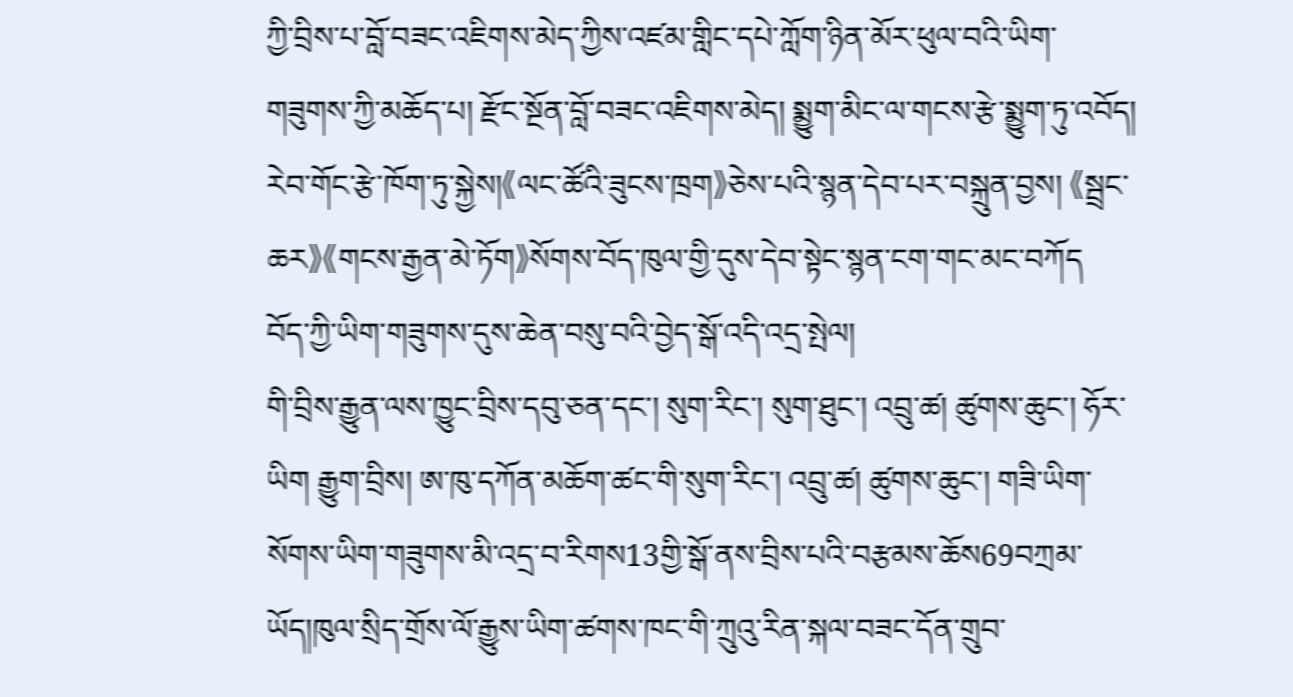ཀྱི་བྲིས་པ་བློ་བཟང་འཇིགས་མེད་ཀྱིས་འཛམ་གླིང་དཔེ་ཀློག་ཉིན་མོར་ཕུལ་བའི་ཡིག་གཟུགས་ཀྱི་མཆོད་པ། རྫོང་སྔོན་བློ་བཟང་འཇིགས་མེད། སྨྱུག་མིང་ལ་གངས་རྩེ་སྨྱུག་ཏུ་འབོད། རེབ་གོང་རྩེ་ཁོག་ཏུ་སྐྱེས།《ལང་ཚོའི་ཟུངས་ཁྲག》ཅེས་པའི་སྙན་དེབ་པར་བསྐྲུན་བྱས། 《སྦྲང་ཆར》《གངས་རྒྱན་མེ་ཏོག》སོགས་བོད་ཁུལ་གྱི་དུས་དེབ་སྟེང་སྙན་ངག་གང་མང་བཀོད
བོད་ཀྱི་ཡིག་གཟུགས་དུས་ཆེན་བསུ་བའི་བྱེད་སྒོ་འདི་འདྲ་སྤེལ།
གི་བྲིས་རྒྱུན་ལས་ཁྱུང་བྲིས་དབུ་ཅན་དང་། སུག་རིང་། སུག་ཐུང་། འབྲུ་ཚ། ཚུགས་ཆུང་། ཧོར་ཡིག རྒྱུག་བྲིས། ཨ་ཁུ་དཀོན་མཆོག་ཚང་གི་སུག་རིང་། འབྲུ་ཚ། ཚུགས་ཆུང་། གཟི་ཡིག་སོགས་ཡིག་གཟུགས་མི་འདྲ་བ་རིགས13གྱི་སྒོ་ནས་བྲིས་པའི་བརྩམས་ཆོས69བཀྲམ་ཡོད།ཁུལ་སྲིད་གྲོས་ལོ་རྒྱུས་ཡིག་ཚགས་ཁང་གི་ཀྲུའུ་རིན་སྐལ་བཟང་དོན་གྲུབ་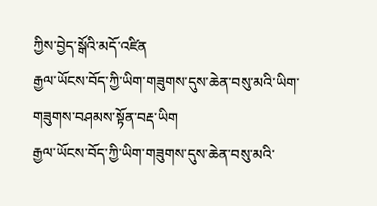ཀྱིས་བྱེད་སྒོའི་མདོ་འཛིན
རྒྱལ་ཡོངས་བོད་ཀྱི་ཡིག་གཟུགས་དུས་ཆེན་བསུ་མའི་ཡིག་གཟུགས་བཤམས་སྟོན་བརྡ་ཡིག
རྒྱལ་ཡོངས་བོད་ཀྱི་ཡིག་གཟུགས་དུས་ཆེན་བསུ་མའི་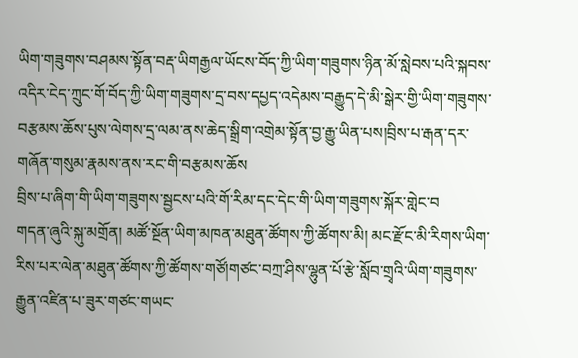ཡིག་གཟུགས་བཤམས་སྟོན་བརྡ་ཡིགརྒྱལ་ཡོངས་བོད་ཀྱི་ཡིག་གཟུགས་ཉིན་མོ་སླེབས་པའི་སྐབས་འདིར་ངེད་ཀྲུང་གོ་བོད་ཀྱི་ཡིག་གཟུགས་དྲ་བས་དཔྱད་འདེམས་བརྒྱུད་དེ་མི་སྒེར་གྱི་ཡིག་གཟུགས་བརྩམས་ཆོས་པུས་ལེགས་དྲ་ལམ་ནས་ཆེད་སྒྲིག་འགྲེམ་སྟོན་བྱ་རྒྱུ་ཡིན་པས།བྲིས་པ་རྒན་དར་གཞོན་གསུམ་རྣམས་ནས་རང་གི་བརྩམས་ཆོས
བྲིས་པ་ཞིག་གི་ཡིག་གཟུགས་སྦྱངས་པའི་གོ་རིམ་དང་དེང་གི་ཡིག་གཟུགས་སྐོར་གླེང་བ
གདན་ཞུའི་སྐུ་མགྲོན། མཚོ་སྔོན་ཡིག་མཁན་མཐུན་ཚོགས་ཀྱི་ཚོགས་མི། མང་རྫོང་མི་རིགས་ཡིག་རིས་པར་ལེན་མཐུན་ཚོགས་ཀྱི་ཚོགས་གཙོ།གཙང་བཀྲ་ཤིས་ལྷུན་པོ་རྩེ་སློབ་གྲྭའི་ཡིག་གཟུགས་རྒྱུན་འཛིན་པ་ཟུར་གཙང་གཡང་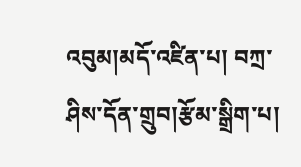འབུམ།མདོ་འཛིན་པ། བཀྲ་ཤིས་དོན་གྲུབ།རྩོམ་སྒྲིག་པ།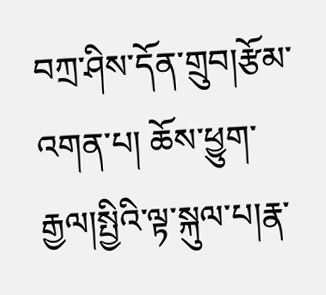བཀྲ་ཤིས་དོན་གྲུབ།རྩོམ་འགན་པ། ཆོས་ཕྱུག་རྒྱལ།སྤྱིའི་ལྟ་སྐུལ་པ།རྣ་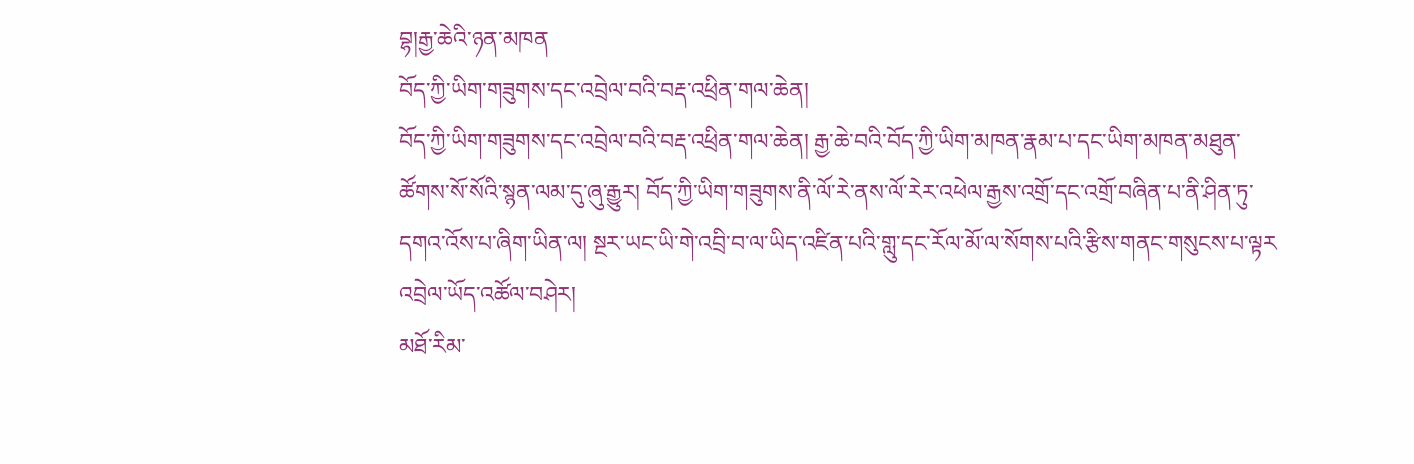བྷ།རྒྱ་ཆེའི་ཉན་མཁན
བོད་ཀྱི་ཡིག་གཟུགས་དང་འབྲེལ་བའི་བརྡ་འཕྲིན་གལ་ཆེན།
བོད་ཀྱི་ཡིག་གཟུགས་དང་འབྲེལ་བའི་བརྡ་འཕྲིན་གལ་ཆེན། རྒྱ་ཆེ་བའི་བོད་ཀྱི་ཡིག་མཁན་རྣམ་པ་དང་ཡིག་མཁན་མཐུན་ཚོགས་སོ་སོའི་སྙན་ལམ་དུ་ཞུ་རྒྱུར། བོད་ཀྱི་ཡིག་གཟུགས་ནི་ལོ་རེ་ནས་ལོ་རེར་འཕེལ་རྒྱས་འགྲོ་དང་འགྲོ་བཞིན་པ་ནི་ཤིན་ཏུ་དགའ་འོས་པ་ཞིག་ཡིན་ལ། སྔར་ཡང་ཡི་གེ་འབྲི་བ་ལ་ཡིད་འཛིན་པའི་གླུ་དང་རོལ་མོ་ལ་སོགས་པའི་རྩིས་གནང་གསུངས་པ་ལྟར
འབྲེལ་ཡོད་འཚོལ་བཤེར།
མཐོ་རིམ་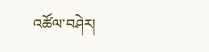འཚོལ་བཤེར།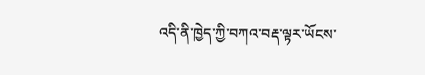འདི་ནི་ཁྱེད་ཀྱི་བཀའ་བརྡ་ལྟར་ཡོངས་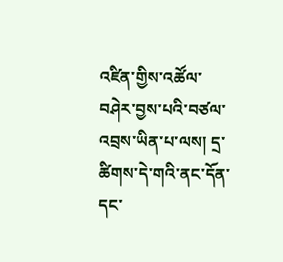འཛིན་གྱིས་འཚོལ་བཤེར་བྱས་པའི་བཙལ་འབྲས་ཡིན་པ་ལས། དྲ་ཚིགས་དེ་གའི་ནང་དོན་དང་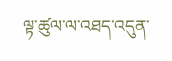ལྟ་ཚུལ་ལ་འཐད་འདུན་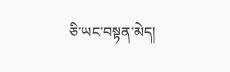ཅི་ཡང་བསྟན་མེད།